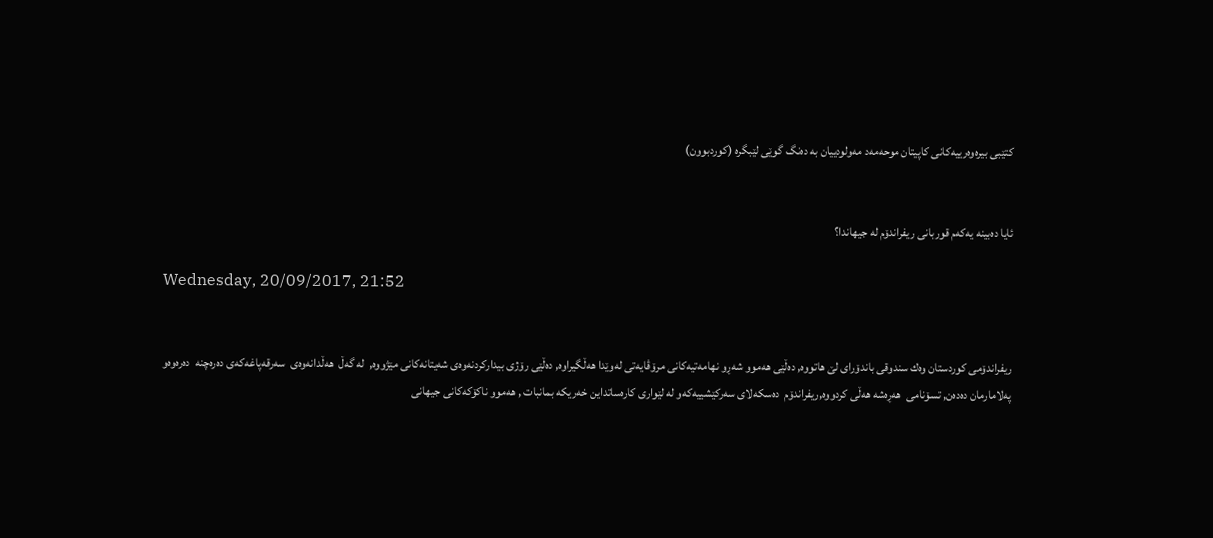کتێبی بیرەوەرییەکانی کاپیتان موحەمەد مەولودییان بە دەنگ گوێی لێبگرە (کوردبوون)


ئایا دەبینە یەكەم قوربانی ریفراندۆم لە جیهاندا؟

Wednesday, 20/09/2017, 21:52


ریفراندۆمی كوردستان وەك سندوقی باندۆرای لێ هاتووە, دەڵێی هەموو شەڕو نهامەتیەكانی مرۆڤایەتی لەوێدا هەڵگیراوە, دەڵێی رۆژی بیداركردنەوەی شەیتانەكانی مێژووە,  لە گەڵ  هەڵدانەوەی  سەرقەپاغەكەی دەرەچنە  دەرەوەو پەلامارمان دەدەن, تسۆنامی  هەڕەشە هەڵی كردووە,ریفراندۆم  دەسكەلای سەركێشییەكەو لە لێواری كارەساتداین خەریكە بمانبات , هەموو ناكۆكەكانی جیهانی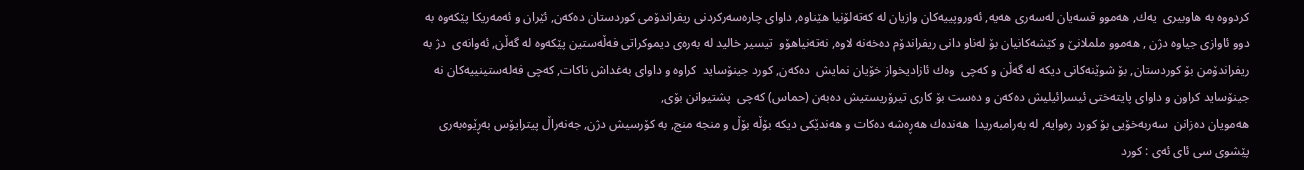كردووە بە هاوبیری  یەك, هەموو قسەیان لەسەری هەیە, ئەوروپییەكان وازیان لە كەتەلۆنیا هێناوە, داوای چارەسەركردنی ریفراندۆمی كوردستان دەكەن, ئێران و ئەمەریكا پێكەوە بە دوو ئاوازی جیاوە دژن , هەموو ململانێ و كێشەكانیان بۆ لەناو دانی ریفراندۆم دەخەنە لاوە, نەتەنیاهۆو  تیسیر خالید لە بەرەی دیموكراتی فەڵەستین پێكەوە لە گەڵن, ئەوانەی  دژ بە ریفراندۆمن بۆ كوردستان, بۆ شوێنەكانی دیكە لە گەڵن و كەچی  وەك ئازادیخواز خۆیان نمایش  دەكەن, كورد جینۆساید  كراوە و داوای بەغداش ناكات, كەچی فەلەستینییەكان نە جینۆساید كراون و داوای پایتەختی ئیسرائیلیش دەكەن و دەست بۆ كاری تیرۆریستیش دەبەن (حماس) كەچی  پشتیوانن بۆی,
هەمویان دەزانن  سەربەخۆیی بۆ كورد رەوایە, لە بەرامبەریدا  هەندەك هەڕەشە دەكات و هەندێكی دیكە بۆڵە بۆڵ و منجە منج, بە كۆرسیش دژن, جەنەراڵ پیترایۆس بەڕێوەبەری پێشوی سی ئای ئەی : كورد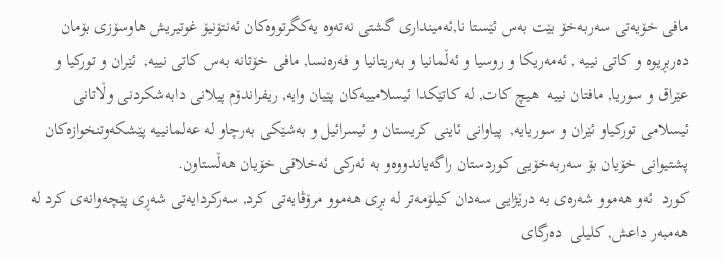مافی خۆیەتی سەربەخۆ بێت بەس ئێستا نا,ئەمینداری گشتی نەتەوە یەكگرتووەكان ئەنتۆنیۆ غوتیریش هاوسۆزی بۆمان دەربڕیوە و كاتی نییە , ئەمەریكا و روسیا و ئەڵمانیا و بەریتانیا و فەرەنسا, مافی خۆتانە بەس كاتی نییە,  ئێران و توركیا و عێراق و سوریا, مافتان نییە  هیچ كات, لە كاتێكدا ئیسلامییەكان پێیان وایە, ریفراندۆم پیلانی دابەشكردنی وڵاتانی ئیسلامی توركیاو ئێران و سوریایە,  پیاوانی ئاینی كریستان و ئیسرائیل و بەشێكی بەرچاو لە عەلمانییە پێشكەوتنخوازەكان پشتیوانی خۆیان بۆ سەربەخۆیی كوردستان راگەیاندووەو بە ئەركی ئەخلاقی خۆیان هەڵستاون.
كورد  ئەو هەموو شەرەی بە درێژایی سەدان كیلۆمەتر لە بڕی هەموو مرۆڤایەتی كرد, سەركردایەتی شەڕی پێچەوانەی كرد لە هەمبەر داعش, كلیلی  دەرگای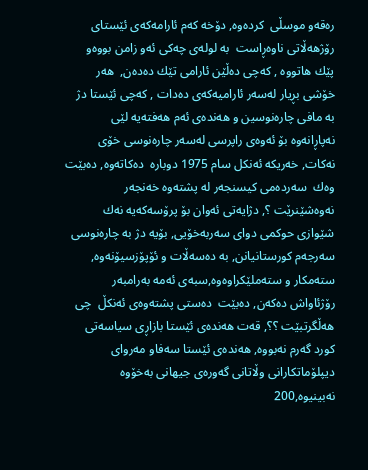رەقەو موسڵی  كردەوە, دۆخە كەم ئارامەكەی ئێستای  رۆژهەڵاتی ناوەڕاست  بە لولەی چەكی ئەو زامن بووەو  پێك هاتووە , كەچی دەڵێن ئارامی تێك دەدەن,  هەر خۆشی بڕیار لەسەر ئارامیەكەی دەدات , كەچی ئێستا دژ بە مافی چارەنوسین و هەندەی ئەم هەفتەیە لێی نەپاڕانەوە بۆ ئەوەی راپرسی لەسەر چارەنوسی خۆی نەكات, خەریكە ئەنكل سام 1975 دوبارە  دەكاتەوە, دەبێت وەك  سەردەمی كیسنجەر لە پشتەوە خەنجەر نەوەشێنرێت ؟, دژایەتی ئەوان بۆ پرۆسەكەیە نەك شێوازی حوكمی دوای سەربەخۆیی, بۆیە دژ بە چارەنوسی سەرجەم كورستانیانن, بە دەسەڵات و ئۆپۆزسیۆنەوە, ستەمكار و ستەملێكراوەوە,سبەی ئەمە بەرامبەر رۆژئاواش دەكەن, دەبێت  دەستی پشتەوەی ئەنكڵ  چی هەڵگرتبێت ؟؟, قەت هەندەی ئێستا بازاڕی سیاسەتی كورد گەرم نەبووە, هەندەی ئێستا سەفاو مەروای  دیپلۆماتكارانی وڵاتانی گەورەی جیهانی بەخۆوە نەبینیوە,200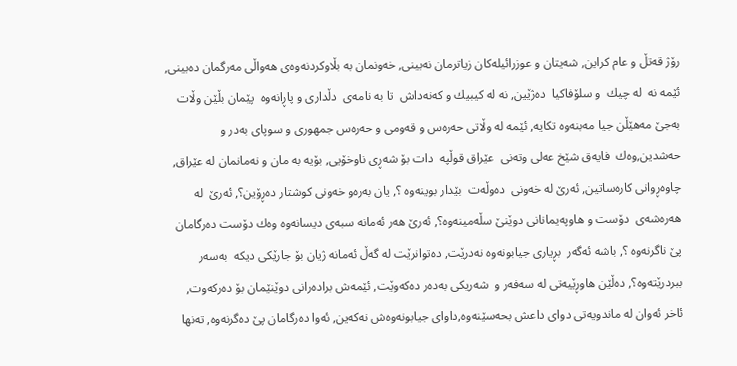رۆژ قەتڵ و عام كراین, شەیتان و عوزرائیلەكان زیاترمان نەبینی, خەونمان بە بڵاوكردنەوەی هەواڵی مەرگمان دەبینی, ئێمە نە  لە چیك  و سلۆفاكیا  دەژێین, نە لە كیبیك و كەنەداش  تا بە نامەی  دڵداری و پاڕانەوە  پێمان بڵێن وڵات بەجێ مەهێڵن جیا مەبنەوە تكایە, ئێمە لە وڵاتی حەرەس و قەومی و حەرەس جمهوری و سوپای بەدر و حەشدین,وەك  فایەق شێخ عەلی وتەنی  عێراق قوڵپە  دات بۆ شەڕی ناوخۆیی, بۆیە بە مان و نەمانمان لە عێراق, چاوەڕوانی كارەساتین, ئەرێ لە خەونی  دەوڵەت  بێدار بوینەوە ؟, یان بەرەو خەونی كوشتار دەڕۆین؟, ئەرێ  لە هەرەشەی  دۆست و هاوپەیمانانی دوێنێ سڵەمینەوە؟, ئەرێ هەر ئەمانە سبەی دیسانەوە وەك دۆست دەرگامان پێ ناگرنەوە ؟, باشە ئەگەر  بڕیاری جیابونەوە نەدرێت, دەتوانرێت لە گەڵ ئەمانە ژیان بۆ جارێكی دیكە  بەسەر ببردرێتەوە؟, دەڵێن هاوڕێیەتی لە سەفەر و  شەریكی بەدەر دەكەوێت, ئێمەش برادەرانی دوێنێمان بۆ دەركەوت, ئاخر ئەوان لە ماندویەتی دوای داعش بحەسێنەوە,داوای جیابونەوەش نەكەین, ئەوا دەرگامان پێ دەگرنەوە, تەنها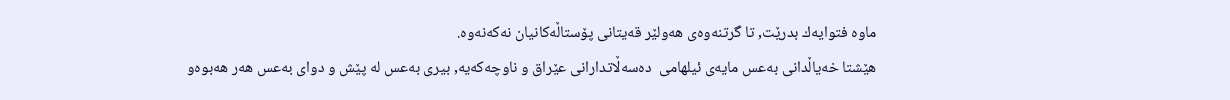ماوە فتوایەك بدرێت, تا گرتنەوەی هەولێر قەیتانی پۆستاڵەكانیان نەكەنەوە.
هێشتا خەیاڵدانی بەعس مایەی ئیلهامی  دەسەڵاتدارانی عێراق و ناوچەكەیە, بیری بەعس لە پێش و دوای بەعس هەر هەبوەو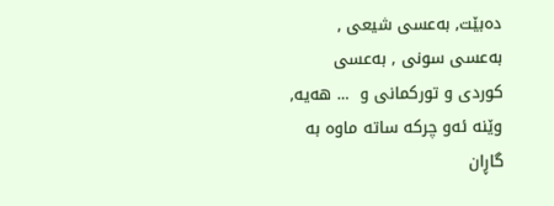دەبێت, بەعسی شیعی , بەعسی سونی , بەعسی  كوردی و توركمانی و  ... هەیە,  وێنە ئەو چركە ساتە ماوە بە گاڕان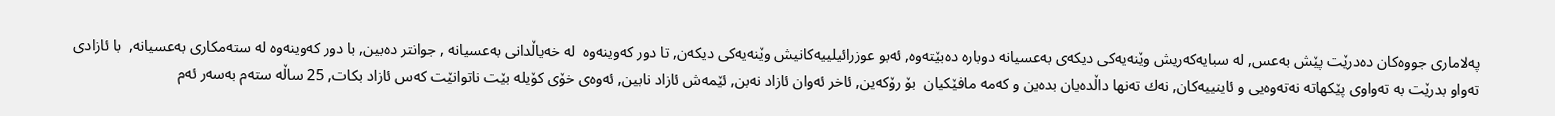پەلاماری جووەكان دەدرێت پێش بەعس, لە سبایەكەریش وێنەیەكی دیكەی بەعسیانە دوبارە دەبێتەوە, ئەبو عوزرائیلییەكانیش وێنەیەكی دیكەن, تا دور كەوینەوە  لە خەیاڵدانی بەعسیانە , جوانتر دەبین, با دور كەوینەوە لە ستەمكاری بەعسیانە,  با ئازادی تەواو بدرێت بە تەواوی پێكهاتە نەتەوەیی و ئاینییەكان, نەك تەنها داڵدەیان بدەین و كەمە مافێكیان  بۆ رۆكەین, ئاخر ئەوان ئازاد نەبن, ئێمەش ئازاد نابین, ئەوەی خۆی كۆیلە بێت ناتوانێت كەس ئازاد بكات, 25 ساڵە ستەم بەسەر ئەم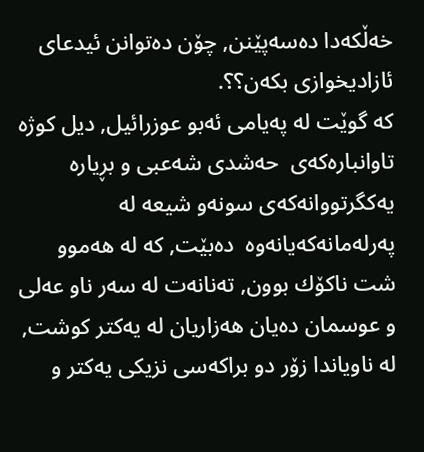خەڵكەدا دەسەپێنن, چۆن دەتوانن ئیدعای ئازادیخوازی بكەن؟؟.
كە گوێت لە پەیامی ئەبو عوزرائیل, دیل كوژە تاوانبارەكەی  حەشدی شەعبی و بڕیارە  یەكگرتووانەكەی سونەو شیعە لە پەرلەمانەكەیانەوە  دەبێت, كە لە هەموو شت ناكۆك بوون, تەنانەت لە سەر ناو عەلی و عوسمان دەیان هەزاریان لە یەكتر كوشت, لە ناویاندا زۆر دو براكەسی نزیكی یەكتر و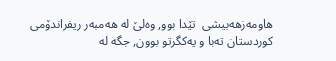هاومەزهەبیشی  تێدا بوو, وەلێ لە هەمبەر ریفراندۆمی كوردستان تەبا و یەكگرتو بوون, جگە لە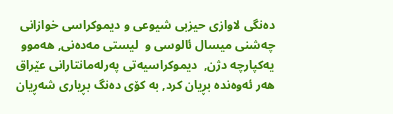دەنگی لاوازی حیزبی شیوعی و دیموكراسی خوازانی چەشنی میسال ئالوسی و  لیستی مەدەنی, هەموو یەكپارچە دژن,  دیموكراسیەتی پەرلەمانتارانی عێراق هەر ئەوەندە بڕیان كرد, بە كۆی دەنگ بڕیاری شەڕیان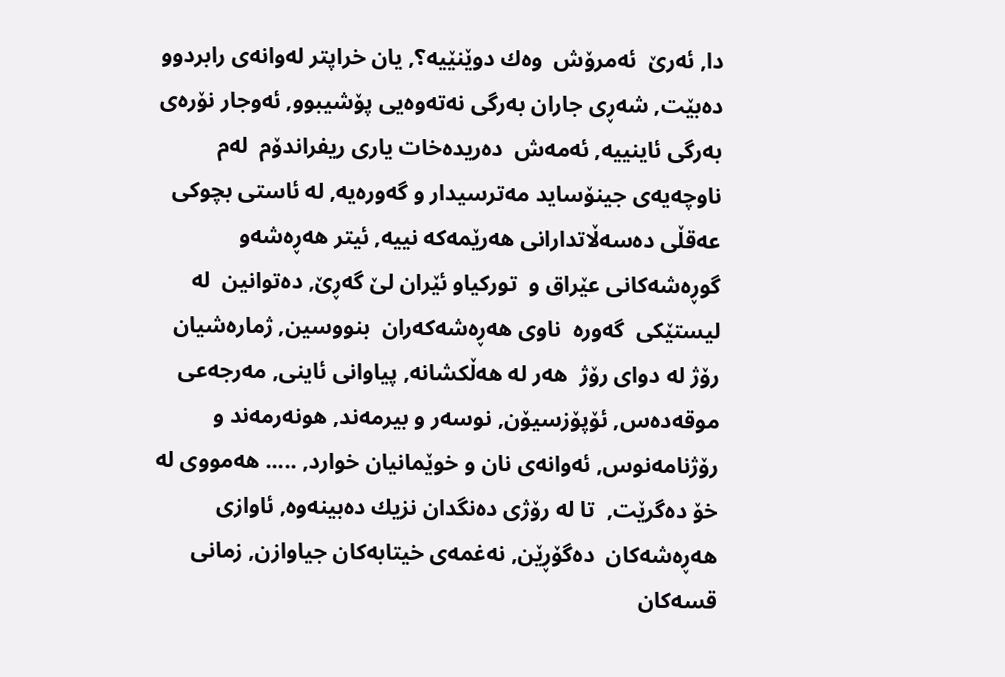دا, ئەرێ  ئەمرۆش  وەك دوێنێیە؟, یان خراپتر لەوانەی رابردوو دەبێت, شەڕی جاران بەرگی نەتەوەیی پۆشیبوو, ئەوجار نۆرەی بەرگی ئاینییە, ئەمەش  دەریدەخات یاری ریفراندۆم  لەم ناوچەیەی جینۆساید مەترسیدار و گەورەیە, لە ئاستی بچوكی عەقڵی دەسەڵاتدارانی هەرێمەكە نییە, ئیتر هەڕەشەو گوڕەشەكانی عێراق و  توركیاو ئێران لێ گەڕێ, دەتوانین  لە لیستێكی  گەورە  ناوی هەڕەشەكەران  بنووسین, ژمارەشیان رۆژ لە دوای رۆژ  هەر لە هەڵكشانە, پیاوانی ئاینی, مەرجەعی موقەدەس, ئۆپۆزسیۆن, نوسەر و بیرمەند, هونەرمەند و رۆژنامەنوس, ئەوانەی نان و خوێمانیان خوارد, ..... هەمووی لە خۆ دەگرێت,  تا لە رۆژی دەنگدان نزیك دەبینەوە, ئاوازی  هەڕەشەكان  دەگۆڕێن, نەغمەی خیتابەكان جیاوازن, زمانی  قسەكان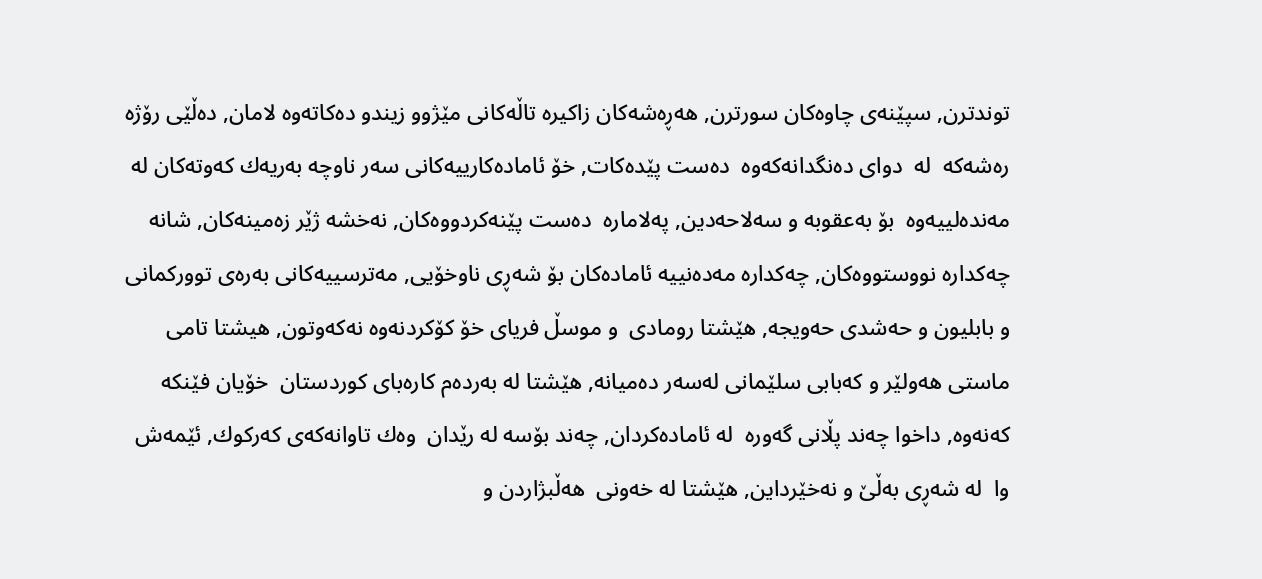توندترن, سپێنەی چاوەكان سورترن, هەڕەشەكان زاكیرە تاڵەكانی مێژوو زیندو دەكاتەوە لامان, دەڵێی رۆژە رەشەكە  لە  دوای دەنگدانەكەوە  دەست پێدەكات, خۆ ئامادەكارییەكانی سەر ناوچە بەریەك كەوتەكان لە مەندەلییەوە  بۆ بەعقوبە و سەلاحەدین, پەلامارە  دەست پێنەكردووەكان, نەخشە ژێر زەمینەكان, شانە چەكدارە نووستووەكان, چەكدارە مەدەنییە ئامادەكان بۆ شەڕی ناوخۆیی, مەترسییەكانی بەرەی تووركمانی و بابلیون و حەشدی حەویجە, هێشتا رومادی  و موسڵ فریای خۆ كۆكردنەوە نەكەوتون, هیشتا تامی ماستی هەولێر و كەبابی سلێمانی لەسەر دەمیانە, هێشتا لە بەردەم كارەبای كوردستان  خۆیان فێنكە كەنەوە, داخوا چەند پڵانی گەورە  لە ئامادەكردان, چەند بۆسە لە رێدان  وەك تاوانەكەی كەركوك, ئێمەش  وا  لە شەڕی بەڵێ و نەخێرداین, هێشتا لە خەونی  هەڵبژاردن و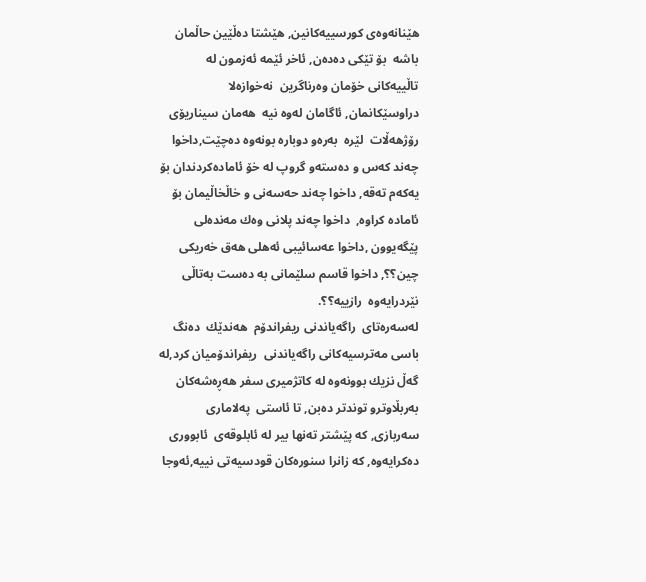هێنانەوەی كورسییەكانین, هێشتا دەڵێین حاڵمان  باشە  بۆ تێكی دەدەن, ئاخر ئێمە ئەزمون لە تاڵییەكانی خۆمان وەرناگرین  نەخوازەلا دراوسێكانمان, ئاگامان لەوە نیە  هەمان سیناریۆی رۆژهەڵات  لێرە  بەرەو دوبارە بونەوە دەچێت,داخوا چەند كەس و دەستەو گروپ لە خۆ ئامادەكردندان بۆ یەكەم تەقە, داخوا چەند حەسەنی و خاڵخاڵیمان بۆ ئامادە كراوە,  داخوا چەند پلانی وەك مەندەلی پێگەیوون ,داخوا عەسائیبی ئەهلی هەق خەریكی چین؟؟, داخوا قاسم سلێمانی بە دەست بەتاڵی نێردرایەوە  رازییە؟؟.
لەسەرەتای  راگەیاندنی ریفراندۆم  هەندێك  دەنگ  باسی مەترسیەكانی راگەیاندنی  ریفراندۆمیان كرد,لە گەڵ نزیك بوونەوە لە كاتژمیری سفر هەڕەشەكان بەربڵاوترو توندتر دەبن, تا ئاستی  پەلاماری  سەربازی, كە پێشتر تەنها بیر لە ئابلوقەی  ئابووری دەكرایەوە, كە زانرا سنورەكان قودسیەتی نییە,ئەوجا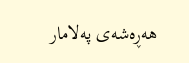هەڕەشەی پەلامار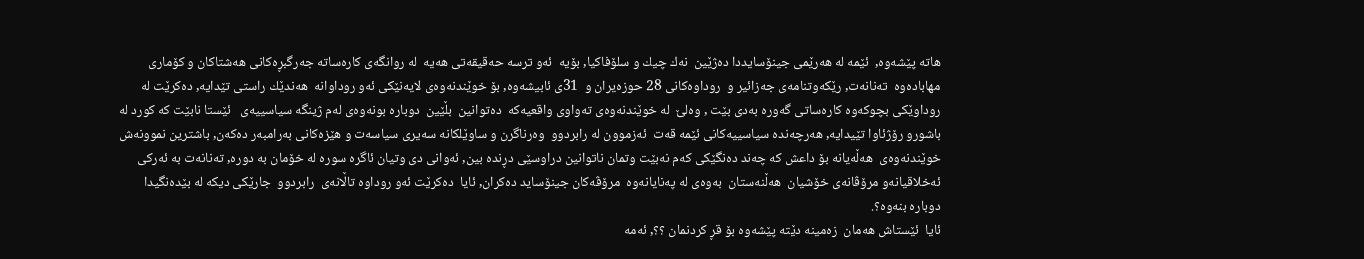هاتە پێشەوە,  ئێمە لە هەرێمی جینۆسایددا دەژێین  نەك چیك و سلۆفاكیا, بۆیە  ئەو ترسە حەقیقەتی هەیە  لە روانگەی كارەساتە جەرگبڕەكانی هەشتاكان و كۆماری مهابادەوە  تەنانەت, رێكەوتنامەی جەزائیر و  روداوەكانی 28 حوزەیران و  31ی ئابیشەوە, بۆ خوێندنەوەی لایەنێكی ئەو روداوانە  هەندێك راستی تێدایە, دەكرێت لە روداوێكی بچوكەوە كارەساتی گەورە بەدی بێت , وەلێ  لە خوێندنەوەی تەواوی واقعیەكە  دەتوانین  بڵێین  دوبارە بونەوەی لەم ژینگە سیاسییەی   ئێستا نابێت كە كورد لە باشورو رۆژئاوا تێیدایە, هەرچەندە سیاسییەكانی ئێمە قەت  ئەزموون لە رابردوو  وەرناگرن و ساوێلكانە سەیری سیاسەت و هێزەكانی بەرامبەر دەكەن, باشترین نموونەش خوێندنەوەی  هەڵەیانە بۆ داعش كە چەند دەنگێكی كەم نەبێت وتمان ناتوانین دراوسێی دڕندە بین, ئەوانی دی وتیان ئاگرە سورە لە خۆمان بە دورە, تەنانەت بە ئەركی ئەخلاقیانەو مرۆڤانەی خۆشیان  هەڵنەستان  بەوەی لە پەنایانەوە  مرۆڤەكان جینۆساید دەكران, ئایا  دەكرێت ئەو روداوە تاڵانەی  رابردوو  جارێكی دیكە لە بێدەنگیدا دوبارە بنەوە؟.
ئایا  ئێستاش هەمان  زەمینە دێتە پێشەوە بۆ قڕ كردنمان ؟؟, ئەمە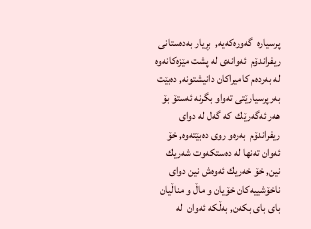پرسیارە  گەورەكەیە,  بڕیار بەدەستانی ریفراندۆم  ئەوانەی لە پشت مێزەكانەوە  لە بەردەم كامیراكان دانیشتونە, دەبێت بەرپرسیارێتی تەواو بگرنە ئەستۆ بۆ هەر ئەگەرێك  كە گەل لە دوای ریفراندۆم  بەرەو روی دەبێتەوە, خۆ ئەوان تەنها لە دەستكەوت شەریك نین, خۆ خەریك ئەوەش نین دوای ناخۆشییەكان خۆیان و ماڵ و مناڵیان بای بای بكەن, بەڵكە ئەوان  لە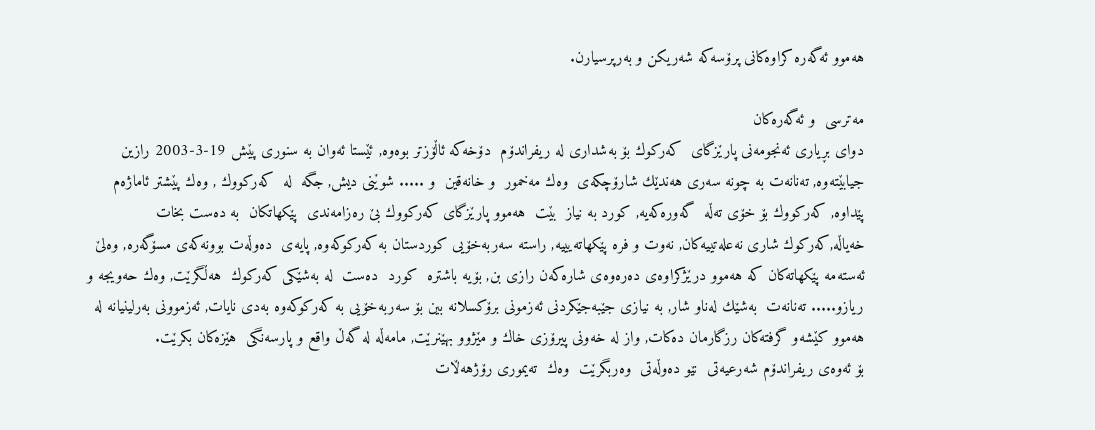هەموو ئەگەرە كراوەكانی پرۆسەكە شەریكن و بەرپرسیارن.

مەترسی  و ئەگەرەكان
دوای بڕیاری ئەنجومەنی پارێزگای  كەركوك بۆ بەشداری لە ریفراندۆم  دۆخەكە ئاڵۆزتر بوەوە, ئێستا ئەوان بە سنوری پێش 19-3-2003 رازین جیابێتەوە, تەنانەت بە چونە سەری هەندێك شارۆچكەی  وەك مەخمور  و خانەقین  و ..... شوێنی دیش, جگە  لە  كەركووك , وەك پێشتر ئاماژەم پێداوە, كەركووك بۆ خۆی تەڵە  گەورەكەیە, كورد بە نیاز  بێت  هەموو پارێزگای كەركووك بێ رەزامەندی  پێكهاتكان  بە دەست بخات خەیاڵە,كەركوك شاری نەعلەتییەكان, نەوت و فرە پێكهاتەیییە, راستە سەربەخۆیی كوردستان بە كەركوكەوە, پایەی  دەوڵەت بوونەكەی مسۆگەرە, وەلێ ئەستەمە پێكهاتەكان كە هەموو درێژكراوەی دەرەوەی شارەكەن رازی بن, بۆیە باشترە  كورد  دەست  لە بەشێكی كەركوك  هەڵگرێت, وەك حەویجە و ریازو..... تەنانەت  بەشێك لەناو شار, بە نیازی جێبەجێكردنی ئەزمونی برۆكسلانە بین بۆ سەربەخۆیی بە كەركوكەوە بەدی نایات, ئەزموونی بەرلینیانە لە هەموو كێشەو گرفتەكان رزگارمان دەكات, واز لە خەونی پیرۆزی خاك و مێژوو بهێنرێت, مامەڵە لە گەڵ واقع و پارسەنگی  هێزەكان بكرێت.
بۆ ئەوەی ریفراندۆم شەرعیەتی  نێو دەوڵەتی  وەربگرێت  وەك  تەیموری رۆژهەڵات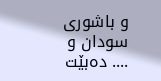و باشوری سودان و .... دەبێت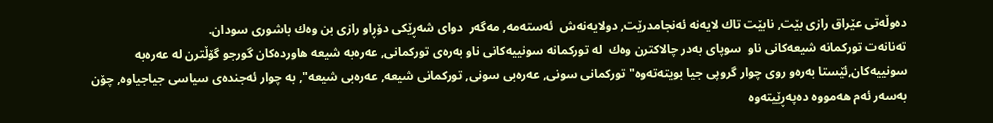دەوڵەتی عێراق رازی بێت, نابێت تاك لایەنە ئەنجامدرێت, دولایەنەش  ئەستەمە, مەگەر  دوای شەڕێكی دۆڕاو رازی بن وەك باشوری سودان.
تەنانەت توركمانە شیعەكانی ناو  سوپای بەدر چالاكترن وەك  لە توركمانە سونییەكانی ناو بەرەی توركمانی, عەرەبە شیعە هاوردەكان گورجو گۆڵترن لە عەرەبە سونییەكان,ئێستا بەرەو روی چوار گروپی جیا بویتەتەوە" توركمانی سونی, عەرەبی سونی, توركمانی شیعە, عەرەبی شیعە", بە چوار ئەجندەی سیاسی جیاجیاوە, چۆن بەسەر ئەم هەمووە دەپەڕێیتەوە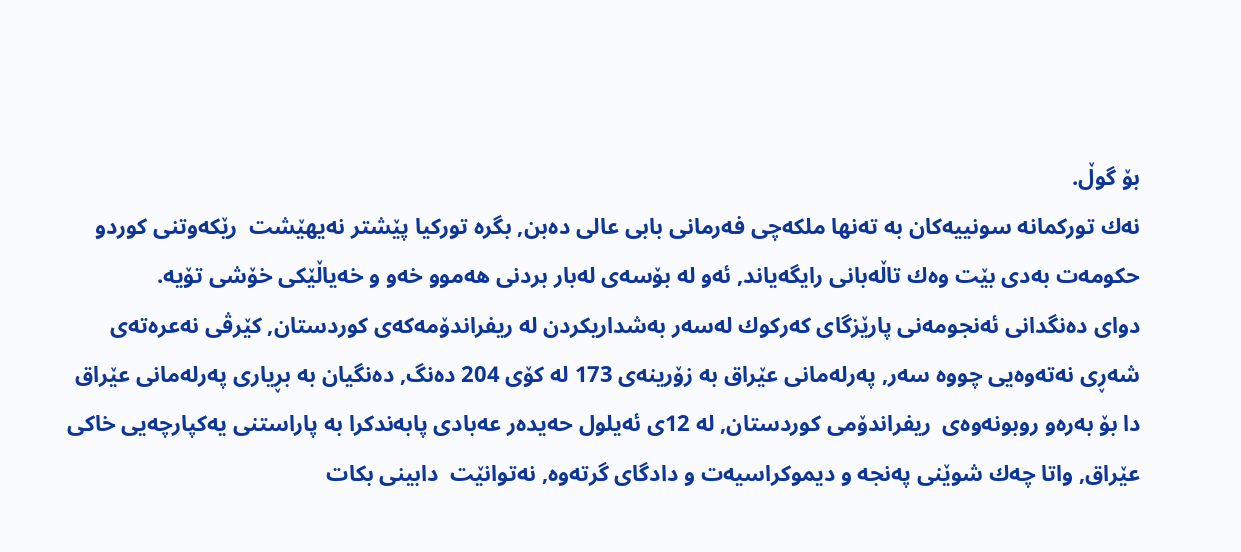بۆ گوڵ.
نەك توركمانە سونییەكان بە تەنها ملكەچی فەرمانی بابی عالی دەبن, بگرە توركیا پێشتر نەیهێشت  رێكەوتنی كوردو حكومەت بەدی بێت وەك تاڵەبانی رایگەیاند, ئەو لە بۆسەی لەبار بردنی هەموو خەو و خەیاڵێكی خۆشی تۆیە.
دوای دەنگدانی ئەنجومەنی پارێزگای كەركوك لەسەر بەشداریكردن لە ریفراندۆمەكەی كوردستان, كێرڤی نەعرەتەی شەڕی نەتەوەیی چووە سەر, پەرلەمانی عێراق بە زۆرینەی 173 لە كۆی 204 دەنگ, دەنگیان بە بڕیاری پەرلەمانی عێراق دا بۆ بەرەو روبونەوەی  ریفراندۆمی كوردستان, لە 12ی ئەیلول حەیدەر عەبادی پابەندكرا بە پاراستنی یەكپارچەیی خاكی عێراق, واتا چەك شوێنی پەنجە و دیموكراسیەت و دادگای گرتەوە, نەتوانێت  دابینی بكات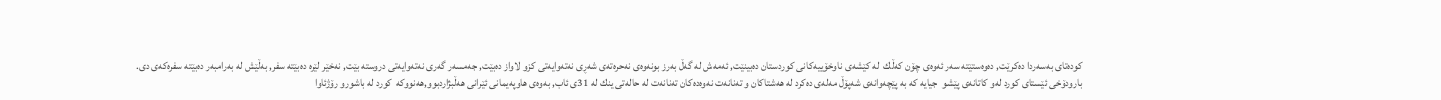كودەتای بەسەردا دەكرێت, دەوەستێتە سەر ئەوەی چۆن كەڵك  لە كێشەی ناوخۆییەكانی كوردستان دەبینێت, ئەمەش لە گەڵ بەرز بونەوەی نەحرەتەی شەڕی نەتەوایەتی كزو لاواز دەبێت, جەمسەر گەری نەتەوایەتی دروستە بێت, نەخێر لێرە دەبێتە سفر, بەڵێش لە بەرامبەر دەبێتە سفرەكەی دی.
بارودۆخی ئێستای كورد لەو كاتانەی پێشو  جیایە كە بە پێچەوانەی شەپۆڵ مەلەی دەكرد لە هەشتاكان و تەنانەت نەوەدەكان تەنانەت لە حالەتی ینك لە 31ی ئاب, بەوەی هاوپەیمانی ئێرانی هەڵبژاردبوو,هەنووكە  كورد لە باشورو رۆژئاوا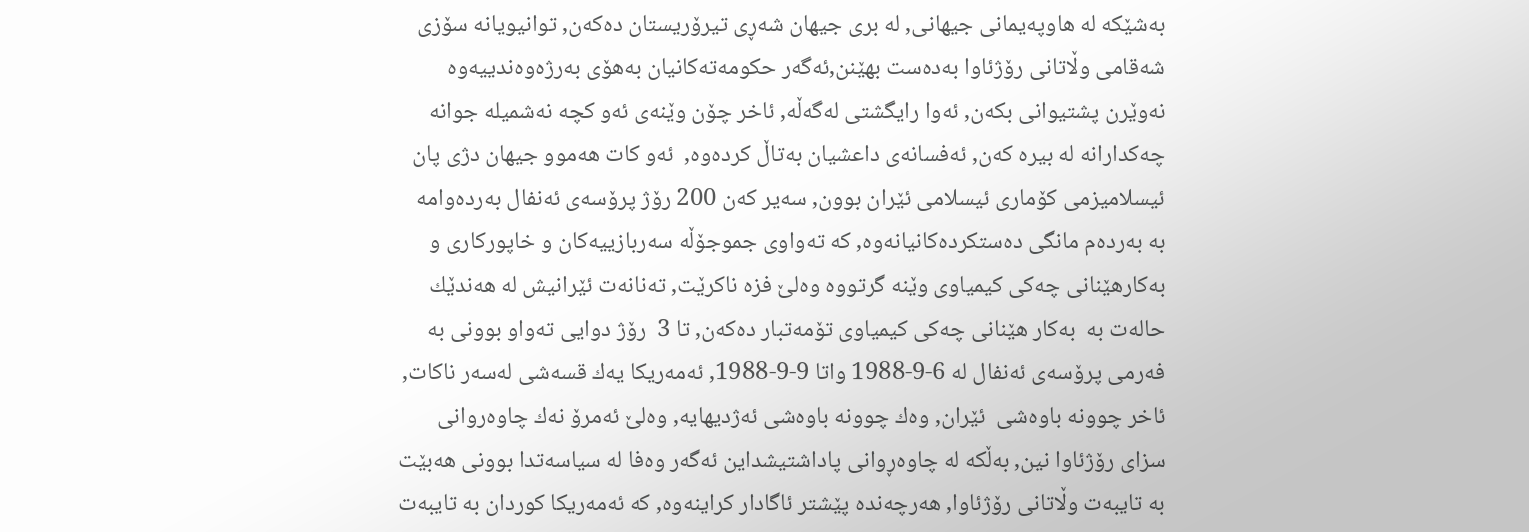بەشێكە لە هاوپەیمانی جیهانی, لە بری جیهان شەڕی تیرۆریستان دەكەن, توانیویانە سۆزی شەقامی وڵاتانی رۆژئاوا بەدەست بهێنن,ئەگەر حكومەتەكانیان بەهۆی بەرژەوەندییەوە  نەوێرن پشتیوانی بكەن, ئەوا رایگشتی لەگەڵە, ئاخر چۆن وێنەی ئەو كچە نەشمیلە جوانە چەكدارانە لە بیرە كەن, ئەفسانەی داعشیان بەتاڵ كردەوە,  ئەو كات هەموو جیهان دژی پان ئیسلامیزمی كۆماری ئیسلامی ئێران بوون, سەیر كەن 200 رۆژ پرۆسەی ئەنفال بەردەوامە بە بەردەم مانگی دەستكردەكانیانەوە, كە تەواوی جموجۆڵە سەربازییەكان و خاپوركاری و  بەكارهێنانی چەكی كیمیاوی وێنە گرتووە وەلێ فزە ناكرێت, تەنانەت ئێرانیش لە هەندێك حالەت بە  بەكار هێنانی چەكی كیمیاوی تۆمەتبار دەكەن, تا 3  رۆژ دوایی تەواو بوونی بە فەرمی پرۆسەی ئەنفال لە 6-9-1988 واتا 9-9-1988, ئەمەریكا یەك قسەشی لەسەر ناكات, ئاخر چوونە باوەشی  ئێران, وەك چوونە باوەشی ئەژدیهایە, وەلێ ئەمرۆ نەك چاوەروانی سزای رۆژئاوا نین, بەڵكە لە چاوەڕوانی پاداشتیشداین ئەگەر وەفا لە سیاسەتدا بوونی هەبێت بە تایبەت وڵاتانی رۆژئاوا, هەرچەندە پێشتر ئاگادار كراینەوە, كە ئەمەریكا كوردان بە تایبەت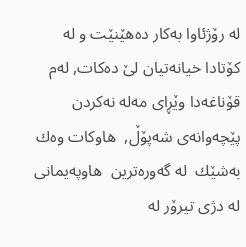لە رۆژئاوا بەكار دەهێنێت و لە كۆتادا خیانەتیان لێ دەكات, لەم قۆناغەدا وێڕای مەلە نەكردن پێچەوانەی شەپۆڵ,  هاوكات وەك  بەشێك  لە گەورەترین  هاوپەیمانی لە دژی تیرۆر لە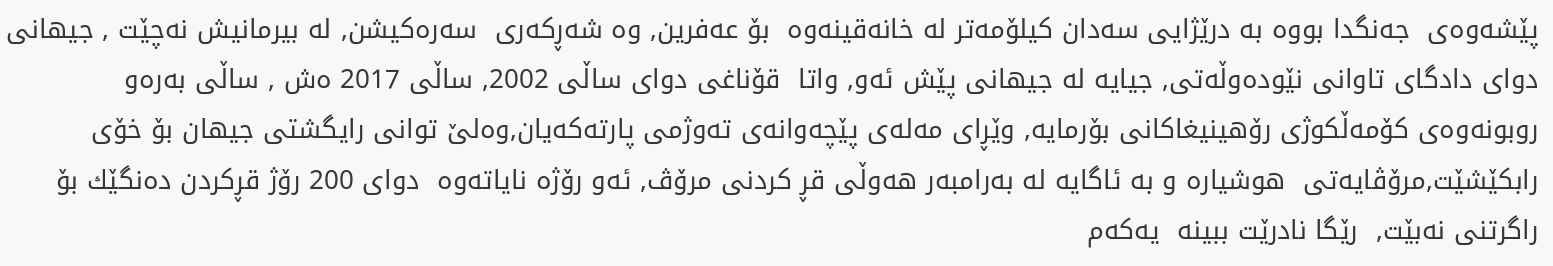پێشەوەی  جەنگدا بووە بە درێژایی سەدان كیلۆمەتر لە خانەقینەوە  بۆ عەفرین, وە شەڕكەری  سەرەكیشن, لە بیرمانیش نەچێت , جیهانی  دوای دادگای تاوانی نێودەوڵەتی, جیایە لە جیهانی پێش ئەو, واتا  قۆناغی دوای ساڵی 2002, ساڵی 2017 ەش , ساڵی بەرەو روبونەوەی كۆمەڵكوژی رۆهینیغاكانی بۆرمایە, وێڕای مەلەی پێچەوانەی تەوژمی پارتەكەیان,وەلێ توانی رایگشتی جیهان بۆ خۆی رابكێشێت,مرۆڤایەتی  هوشیارە و بە ئاگایە لە بەرامبەر هەوڵی قڕ كردنی مرۆڤ, ئەو رۆژە نایاتەوە  دوای 200 رۆژ قڕكردن دەنگێك بۆ راگرتنی نەبێت,  رێگا نادرێت ببینە  یەكەم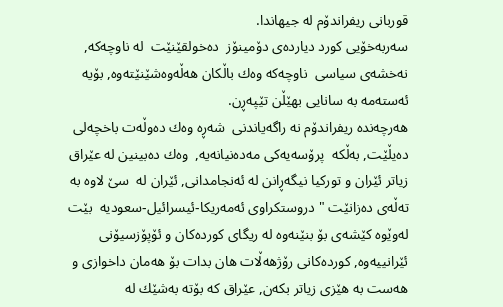قوربانی ریفراندۆم لە جیهاندا.
سەربەخۆیی كورد دیاردەی دۆمینۆز  دەخولقێنێت  لە ناوچەكە, نەخشەی سیاسی  ناوچەكە وەك باڵكان هەڵەوەشێنێتەوە, بۆیە  ئەستەمە بە سانایی بهێڵن تێپەڕن.
هەرچەندە ریفراندۆم نە راگەیاندنی  شەڕە وەك دەوڵەت باخچەلی دەیڵێت, بەڵكە  پرۆسەیەكی مەدەنیانەیە,  وەك دەبینین لە عێراق زیاتر ئێران و توركیا نیگەڕانن لە ئەنجامدانی, ئێران لە  سێ لاوە بە تەڵەی دەزانێت " دروستكراوی ئەمەریكا-ئیسرائیل-سعودیە  بێت لەوێوە كێشەی بۆ بنێنەوە لە ریگای كوردەكان و ئۆپۆزسیۆنی ئێرانییەوە, كوردەكانی رۆژهەڵات هان بدات بۆ هەمان داخوازی و هەست بە هێزی زیاتر بكەن, عێراق كە بۆتە بەشێك لە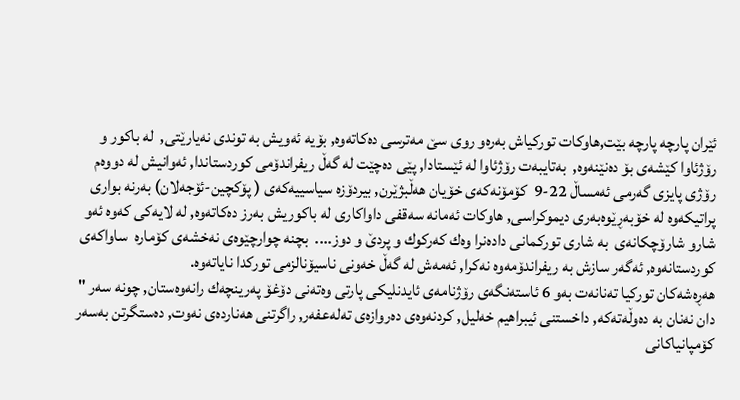ئێران پارچە پارچە بێت,هاوكات توركیاش بەرەو روی سێ مەترسی دەكاتەوە, بۆیە ئەویش بە توندی نەیارێتی,  لە باكور و رۆژئاوا كێشەی بۆ دەنێنەوە,  بەتایبەت رۆژئاوا لە ئێستادا, پێی دەچێت لە گەڵ ریفراندۆمی كوردستاندا, ئەوانیش لە دووەم رۆژی پایزی گەرمی ئەمساڵ 22-9  كۆمۆنەكەی خۆیان هەڵبژێرن, بیردۆزە سیاسییەكەی ( پۆكچین-ئۆجەلان) بەرنە بواری پراتیكەوە لە خۆبەڕێوەبەری دیموكراسی, هاوكات ئەمانە سەقفی داواكاری لە باكوریش بەرز دەكاتەوە, لە لایەكی كەوە ئەو شارو شارۆچكانەی  بە شاری توركمانی دادەنرا وەك كەركوك و پردێ و دوز....  بچنە چوارچێوەی نەخشەی كۆمارە  ساواكەی كوردستانەوە, ئەگەر سازش بە ریفراندۆمەوە نەكرا, ئەمەش لە گەڵ خەونی ناسیۆنالزمی توركدا نایاتەوە.
هەڕەشەكان توركیا تەنانەت بەو 6 ئاستەنگەی رۆژنامەی ئایدنلیكی پارتی وەتەنی دۆغۆ پەرینچەك رانەوەستان, چونە سەر " دان نەنان بە دەوڵەتەكە, داخستنی ئیبراهیم خەلیل, كردنەوەی دەروازەی تەلەعفەر, راگرتنی هەناردەی نەوت, دەستگرتن بەسەر كۆمپانیاكانی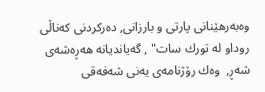وەبەرهێنانی پارتی و بارزانی, دەركردنی كەناڵی روداو لە تورك سات" , گەیاندیانە هەڕەشەی شەڕ,  وەك رۆژنامەی یەنی شەفەقی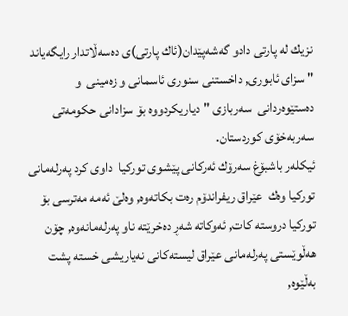نزیك لە پارتی دادو گەشەپێدان(ئاك پارتی)ی دەسەڵاتدار رایگەیاند " سزای ئابوری, داخستنی سنوری ئاسمانی و زەمینی  و دەستێوەردانی  سەربازی " دیاریكردووە بۆ سزادانی حكومەتی سەربەخۆی كوردستان.
ئیكلەر باشبۆغ سەرۆك ئەركانی پێشوی توركیا  داوی كرد پەرلەمانی توركیا وەك  عێراق ریفراندۆم رەت بكاتەوە, وەلێ ئەمە مەترسی بۆ توركیا دروستە كات, ئەوكاتە شەڕ دەخرێتە ناو پەرلەمانەوە, چۆن هەڵوێستی پەرلەمانی عێراق لیستەكانی نەیاریشی خستە پشت بەڵێوە,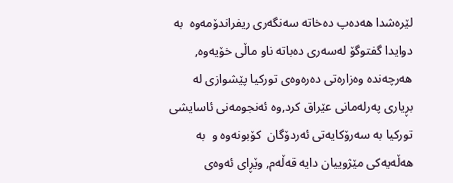لێرەشدا هەدەپ دەخاتە سەنگەری ریفراندۆمەوە  بە دوایدا گفتوگۆ لەسەری دەباتە ناو ماڵی خۆیەوە, هەرچەندە وەزارەتی دەرەوەی توركیا پێشوازی لە بڕیاری پەرلەمانی عێراق كرد,وە ئەنجومەنی ئاسایشی  توركیا بە سەرۆكایەتی ئەردۆگان  كۆبونەوە و  بە هەڵەیەكی مێژوییان دایە قەڵەم, وێڕای ئەوەی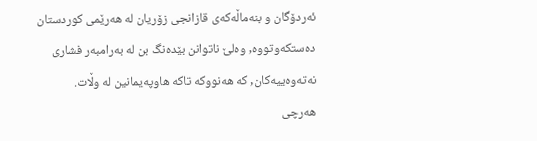ئەردۆگان و بنەماڵەكەی قازانجی زۆریان لە هەرێمی كوردستان دەستكەوتووە, وەلێ ناتوانن بێدەنگ بن لە بەرامبەر فشاری نەتەوەییەكان, كە هەنووكە تاكە هاوپەیمانین لە وڵات.
هەرچی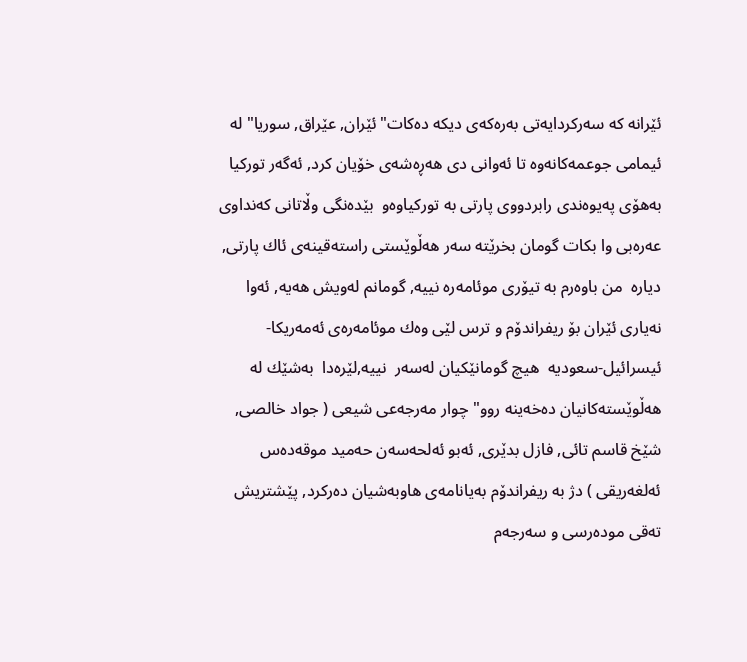ئێرانە كە سەركردایەتی بەرەكەی دیكە دەكات"ئێران, عێراق, سوریا" لە ئیمامی جوعمەكانەوە تا ئەوانی دی هەڕەشەی خۆیان كرد, ئەگەر توركیا بەهۆی پەیوەندی رابردووی پارتی بە توركیاوەو  بێدەنگی وڵاتانی كەنداوی عەرەبی وا بكات گومان بخرێتە سەر هەڵوێستی راستەقینەی ئاك پارتی, دیارە  من باوەرم بە تیۆری موئامەرە نییە, گومانم لەویش هەیە, ئەوا نەیاری ئێران بۆ ریفراندۆم و ترس لێی وەك موئامەرەی ئەمەریكا-ئیسرائیل-سعودیە  هیچ گومانێكیان لەسەر  نییە,لێرەدا  بەشێك لە هەڵوێستەكانیان دەخەینە روو" چوار مەرجەعی شیعی ( جواد خالصی, شێخ قاسم تائی, فازل بدێری, ئەبو ئەلحەسەن حەمید موقەدەس ئەلغەریقی ) دژ بە ریفراندۆم بەیانامەی هاوبەشیان دەركرد, پێشتریش تەقی مودەرسی و سەرجەم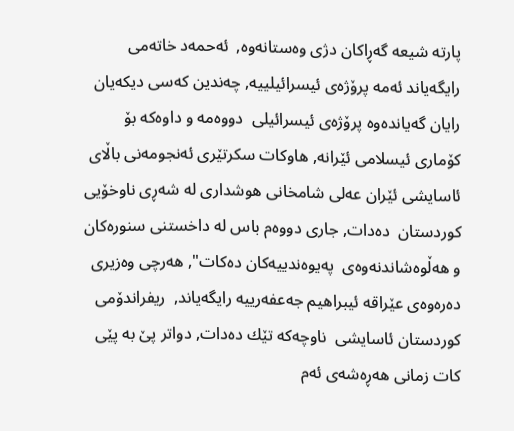پارتە شیعە گەڕاكان دژی وەستانەوە,  ئەحمەد خاتەمی رایگەیاند ئەمە پرۆژەی ئیسرائیلییە, چەندین كەسی دیكەیان رایان گەیاندەوە پرۆژەی ئیسرائیلی  دووەمە و داوەكە بۆ كۆماری ئیسلامی ئێرانە, هاوكات سكرتێری ئەنجومەنی باڵای ئاسایشی ئێران عەلی شامخانی هوشداری لە شەڕی ناوخۆیی كوردستان  دەدات, جاری دووەم باس لە داخستنی سنورەكان و هەڵوەشاندنەوەی  پەیوەندییەكان دەكات", هەرچی وەزیری دەرەوەی عێراقە ئیبراهیم جەعفەرییە رایگەیاند,  ریفراندۆمی كوردستان ئاسایشی  ناوچەكە تێك دەدات, دواتر پێ بە پێی كات زمانی هەڕەشەی ئەم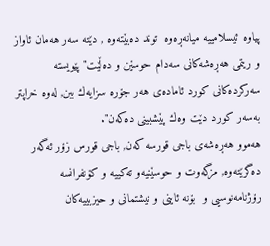پیاوە ئیسلامییە میانەڕەوە  توند دەبێتەوە , دێتە سەر هەمان ئاواز و ریتمی هەڕەشەكانی سەدام حوسێن و دەڵێت"پێویستە سەركردەكانی كورد ئامادەی هەر جۆرە سزایەك ببن, لەوە خراپتر  بەسەر كورد دێت وەك پێشبینی دەكەن".
هەموو هەڕەشەی باجی قورسە كەن, باجی قورس زۆر ئەگەر دەگرێتەوە, مزگەوت و حوسێنیەو تەكییە و كۆنفرانسە رۆژنامەنوسیی و  بۆنە ئاینی و نیشتمانی و حیزبییەكان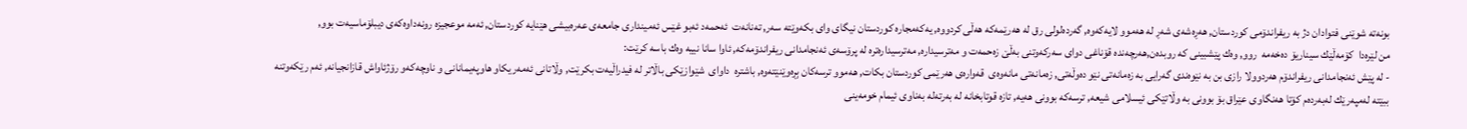بونەتە شوێنی فتوادان دژ بە ریفراندۆمی كوردستان, هەڕەشەی شەڕ لە هەموو لایەكەوە, گەردەلولی رق لە هەرێمەكە هەڵی كردووە, یەكەمجارە كوردستان نیگای وای بكەوێتە سەر, تەنانەت  ئەحمەد ئەبو غێس ئەمینداری جامعەی عەرەبیشی هێنایە كوردستان, ئەمە موعجیزە رونەداوەكەی دیبلۆماسیەت بوو,
من لێرەدا  كۆمەڵێك سیناریۆ دەخەمە  روو, وەك پێشبینی كە روبدەن,هەرچەندە قۆناغی دوای سەركەوتنی بەڵێ زەحمەت و مەترسیدارە, مەترسیدارەترە لە پرۆسەی ئەنجامدانی ریفراندۆمەكە, ئاوا سانا نییە وەك باسە كرێت:
- لە پێش ئەنجامدانی ریفراندۆم هەردوولا رازی بن بە نێوەندی گەرایی بە زەمانەتی نێو دەوڵەتی, زەمانەتی مانەوەی  قەوارەی هەرێمی كوردستان بكات, هەموو ترسەكان بِڕەوێنێتەوە, باشترە  داوای  شێوازێكی باڵاتر لە فیدراڵیەت بكرێت, وڵاتانی ئەمەریكاو هاوپەیمانانی و ناوچەكەو رۆژئاواش قازانجیانە, ئەم رێكەوتنە ببێتە لەمپەرێك لەبەردەم كۆتا هەنگاوی عێراق بۆ بوونی بە وڵاتێكی ئیسلامی شیعە, ترسەكە بوونی هەیە, تازە قوتابخانە لە بەرتەلە بەناوی ئیمام خومەینی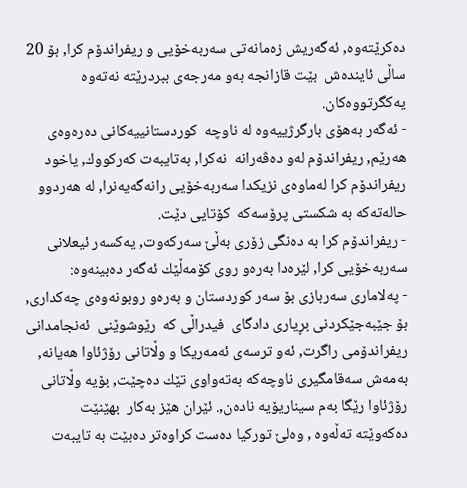دەكرێتەوە, ئەگەریش زەمانەتی سەربەخۆیی و ریفراندۆم كرا, بۆ 20 ساڵی ئایندەش  بێت قازانجە بەو مەرجەی ببردرێتە نەتەوە یەكگرتووەكان.
- ئەگەر بەهۆی بارگرژییەوە لە ناوچە  كوردستانییەكانی دەرەوەی هەرێم, ریفراندۆم لەو دەڤەرانە  نەكرا, بەتایبەت كەركووك, یاخود ریفراندۆم كرا لەماوەی نزیكدا سەربەخۆیی رانەگەیەنرا, لە هەردوو حالەتەكە بە شكستی پرۆسەكە  كۆتایی دێت.
- ریفراندۆم كرا بە دەنگی زۆری بەڵێ سەركەوت, یەكسەر ئیعلانی سەربەخۆیی كرا, لێرەدا بەرەو روی كۆمەڵێك ئەگەر دەبینەوە:
- پەلاماری سەربازی بۆ سەر كوردستان و بەرەو روبونەوەی چەكداری, بۆ جێبەجێكردنی بڕیاری دادگای  فیدراڵی كە  رێوشوێنی  ئەنجامدانی ریفراندۆمی راگرت, ئەو ترسەی ئەمەریكا و وڵاتانی رۆژئاوا هەیانە, بەمەش سەقامگیری ناوچەكە بەتەواوی تێك دەچێت, بۆیە وڵاتانی رۆژئاوا رێگا بەم سیناریۆیە نادەن,. ئێران هێز بەكار  بهێنێت دەكەوێتە تەڵەوە , وەلێ توركیا دەست كراوەتر دەبێت بە تایبەت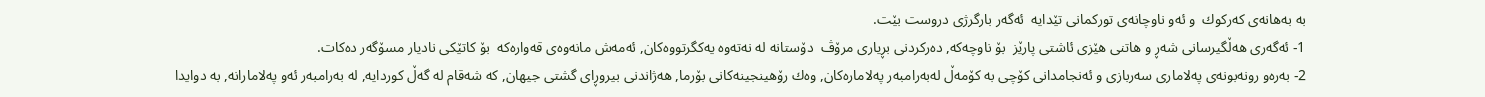بە بەهانەی كەركوك  و ئەو ناوچانەی توركمانی تێدایە  ئەگەر بارگرژی دروست بێت.
1- ئەگەری هەڵگیرسانی شەڕ و هاتنی هێزی ئاشتی پارێز  بۆ ناوچەكە, دەركردنی بڕیاری مرۆڤ  دۆستانە لە نەتەوە یەكگرتووەكان, ئەمەش مانەوەی قەوارەكە  بۆ كاتێكی نادیار مسۆگەر دەكات.
2- بەرەو رونەبونەی پەلاماری سەربازی و ئەنجامدانی كۆچی بە كۆمەڵ لەبەرامبەر پەلامارەكان, وەك رۆهینجینەكانی بۆرما, هەژاندنی بیروڕای گشتی جیهان, كە شەقام لە گەڵ كوردایە, لە بەرامبەر ئەو پەلامارانە, بە دوایدا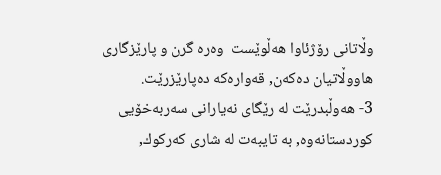وڵاتانی رۆژئاوا هەڵوێست  وەرە گرن و پارێزگاری هاووڵاتیان دەكەن, قەوارەكە دەپارێزرێت.
3- هەوڵبدرێت لە رێگای نەیارانی سەربەخۆیی كوردستانەوە, بە تایبەت لە شاری كەركوك,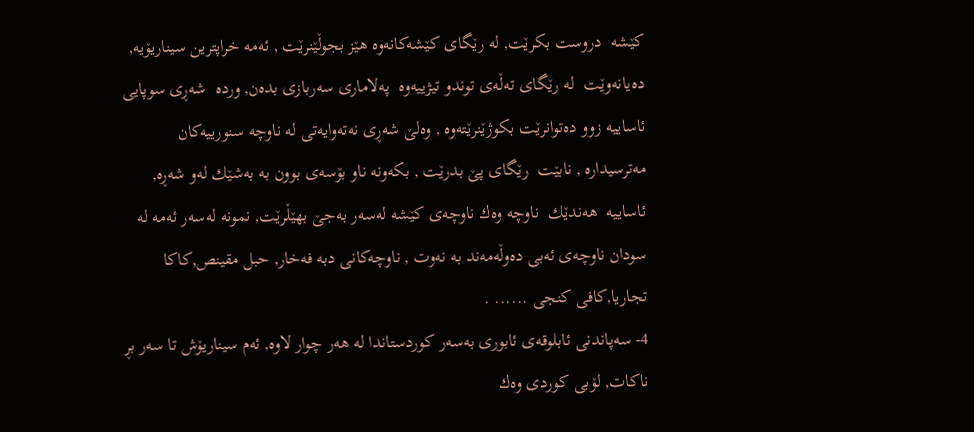كێشە  دروست بكرێت, لە رێگای كێشەكانەوە هێز بجوڵێنرێت , ئەمە خراپترین سیناریۆیە, دەیانەوێت  لە رێگای تەڵەی توندو تیژییەوە  پەلاماری سەربازی بدەن, وردە  شەڕی سوپایی  ئاساییە زوو دەتوانرێت بكوژێنرێتەوە , وەلێ شەڕی نەتەوایەتی لە ناوچە سنورییەكان مەترسیدارە , نابێت  رێگای پێ بدرێت , بكەونە ناو بۆسەی بوون بە بەشێك لەو شەڕە, ئاساییە  هەندێك  ناوچە وەك ناوچەی كێشە لەسەر بەجێ بهێڵرێت, نمونە لەسەر ئەمە لە سودان ناوچەی ئەبی دەوڵەمەند بە نەوت , ناوچەكانی دبە فەخار, حبل مقینص,كاكا تجاریا,كافی كنجی ...... .
4- سەپاندنی ئابلوقەی ئابوری بەسەر كوردستاندا لە هەر چوار لاوە, ئەم سیناریۆش تا سەر بڕ ناكات, لۆبی كوردی وەك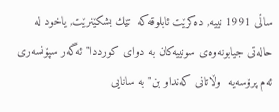ساڵی 1991 نییە, دەكرێت ئابلوقەكە  تێك بشكێنرێت, یاخود لە حالەتی جیابونەوەی سونییەكان بە دوای كورددا" ئەگەر سپۆنسەری ئەم پرۆسەیە  وڵاتانی كەنداو بن" بە سانایی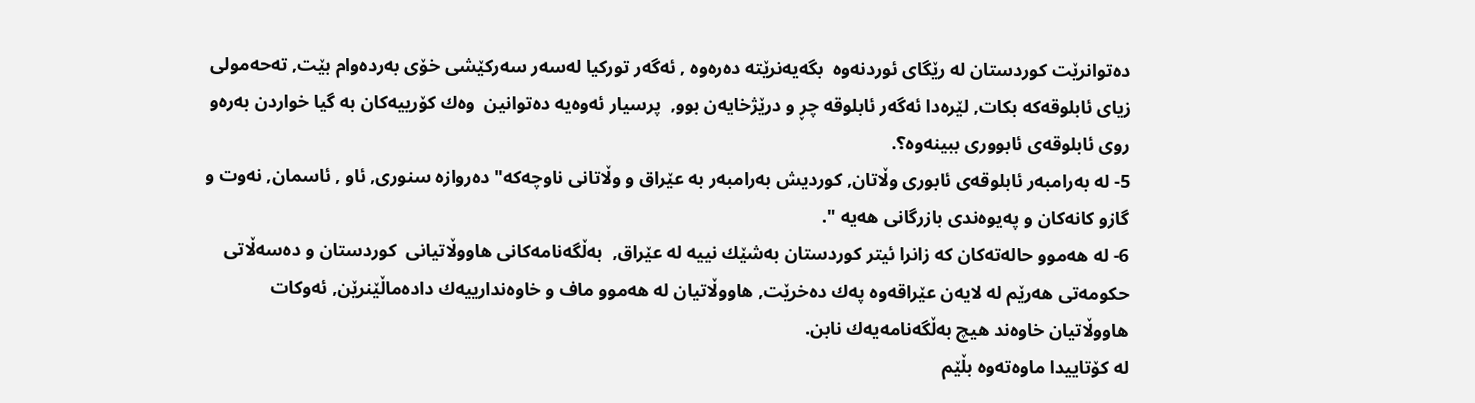دەتوانرێت كوردستان لە رێگای ئوردنەوە  بگەیەنرێتە دەرەوە , ئەگەر توركیا لەسەر سەركێشی خۆی بەردەوام بێت, تەحەمولی زیای ئابلوقەكە بكات, لێرەدا ئەگەر ئابلوقە چڕ و درێژخایەن بوو,  پرسیار ئەوەیە دەتوانین  وەك كۆرییەكان بە گیا خواردن بەرەو روی ئابلوقەی ئابووری ببینەوە؟.
5- لە بەرامبەر ئابلوقەی ئابوری وڵاتان, كوردیش بەرامبەر بە عێراق و وڵاتانی ناوچەكە" دەروازە سنوری, ئاو , ئاسمان, نەوت و گازو كانەكان و پەیوەندی بازرگانی هەیە ".
6- لە هەموو حالەتەكان كە زانرا ئیتر كوردستان بەشێك نییە لە عێراق,  بەڵگەنامەكانی هاووڵاتیانی  كوردستان و دەسەڵاتی  حكومەتی هەرێم لە لایەن عێراقەوە پەك دەخرێت, هاووڵاتیان لە هەموو ماف و خاوەندارییەك دادەماڵێنرێن, ئەوكات هاووڵاتیان خاوەند هیچ بەڵگەنامەیەك نابن.
لە كۆتاییدا ماوەتەوە بڵێم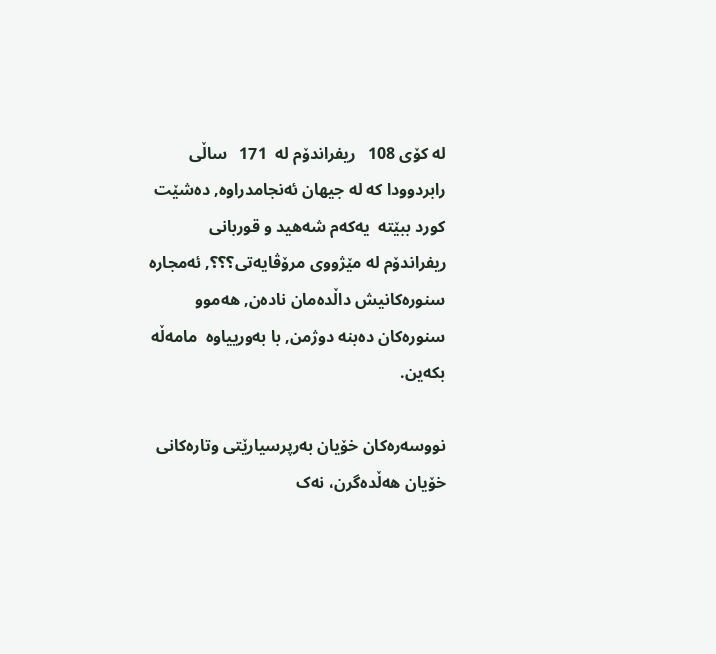لە كۆی 108   ریفراندۆم لە  171   ساڵی رابردوودا كە لە جیهان ئەنجامدراوە, دەشێت كورد ببێتە  یەكەم شەهید و قوربانی ریفراندۆم لە مێژووی مرۆڤایەتی؟؟؟, ئەمجارە  سنورەكانیش داڵدەمان نادەن, هەموو سنورەكان دەبنە دوژمن, با بەورییاوە  مامەڵە بكەین.

نووسەرەکان خۆیان بەرپرسیارێتی وتارەکانی خۆیان هەڵدەگرن، نەک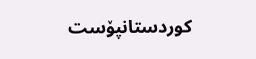کوردستانپۆست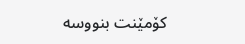کۆمێنت بنووسە